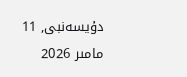دۇيسەنبى, 11 مامىر 2026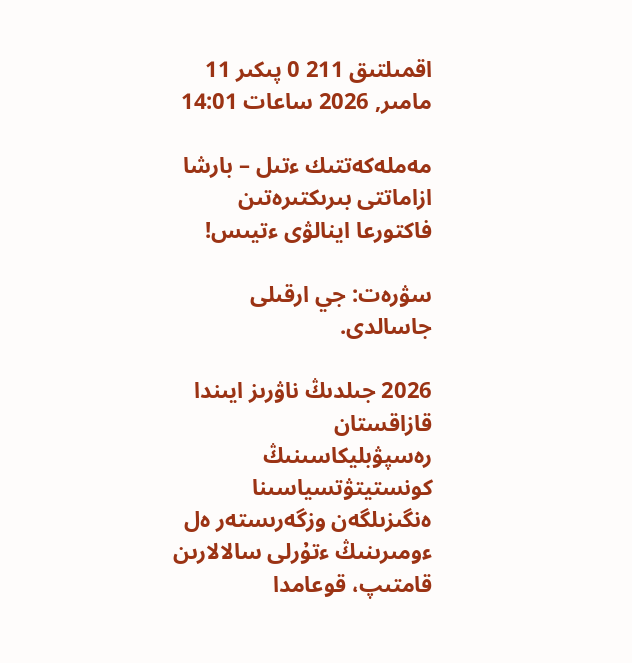اقمىلتىق 211 0 پىكىر 11 مامىر, 2026 ساعات 14:01

مەملەكەتتىك ءتىل – بارشا ازاماتتى بىرىكتىرەتىن فاكتورعا اينالۋى ءتيىس!

سۋرەت: جي ارقىلى جاسالدى.

2026 جىلدىڭ ناۋرىز ايىندا قازاقستان رەسپۋبليكاسىنىڭ كونستيتۋتسياسىنا ەنگىزىلگەن وزگەرىستەر ەل ءومىرىنىڭ ءتۇرلى سالالارىن قامتىپ، قوعامدا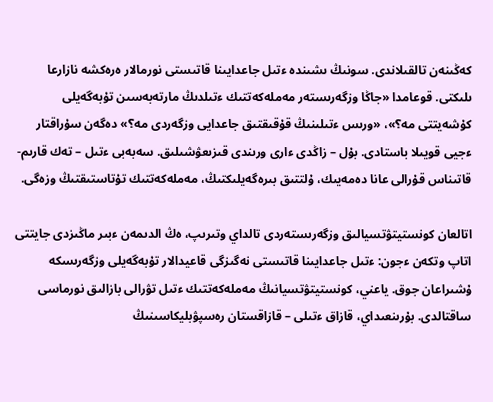كەڭىنەن تالقىلاندى. سونىڭ ىشىندە ءتىل جاعدايىنا قاتىستى نورمالار ەرەكشە نازارعا ىلىكتى. قوعامدا «جاڭا وزگەرىستەر مەملەكەتتىك ءتىلدىڭ مارتەبەسىن تۇبەگەيلى كۇشەيتتى مە؟»، «ورىس ءتىلىنىڭ قۇقىقتىق جاعدايى وزگەردى مە؟» دەگەن سۇراقتار ءجيى قويىلا باستادى. بۇل – زاڭدى ءارى ورىندى قىزىعۋشىلىق. سەبەبى ءتىل – تەك قارىم-قاتىناس قۇرالى عانا دەمەيىك، ۇلتتىق بىرەگەيلىكتىڭ، مەملەكەتتىك تۇتاستىقتىڭ وزەگى.

اتالعان كونستيتۋتسيالىق وزگەرىستەردى تالداي وتىرىپ، ەڭ الدىمەن ءبىر ماڭىزدى جايتتى اتاپ وتكەن ءجون: ءتىل جاعدايىنا قاتىستى نەگىزگى قاعيدالار تۇبەگەيلى وزگەرىسكە ۇشىراعان جوق. ياعني، كونستيتۋتسيانىڭ مەملەكەتتىك ءتىل تۋرالى بازالىق نورماسى ساقتالدى. بۇرىنعىداي، قازاق ءتىلى – قازاقستان رەسپۋبليكاسىنىڭ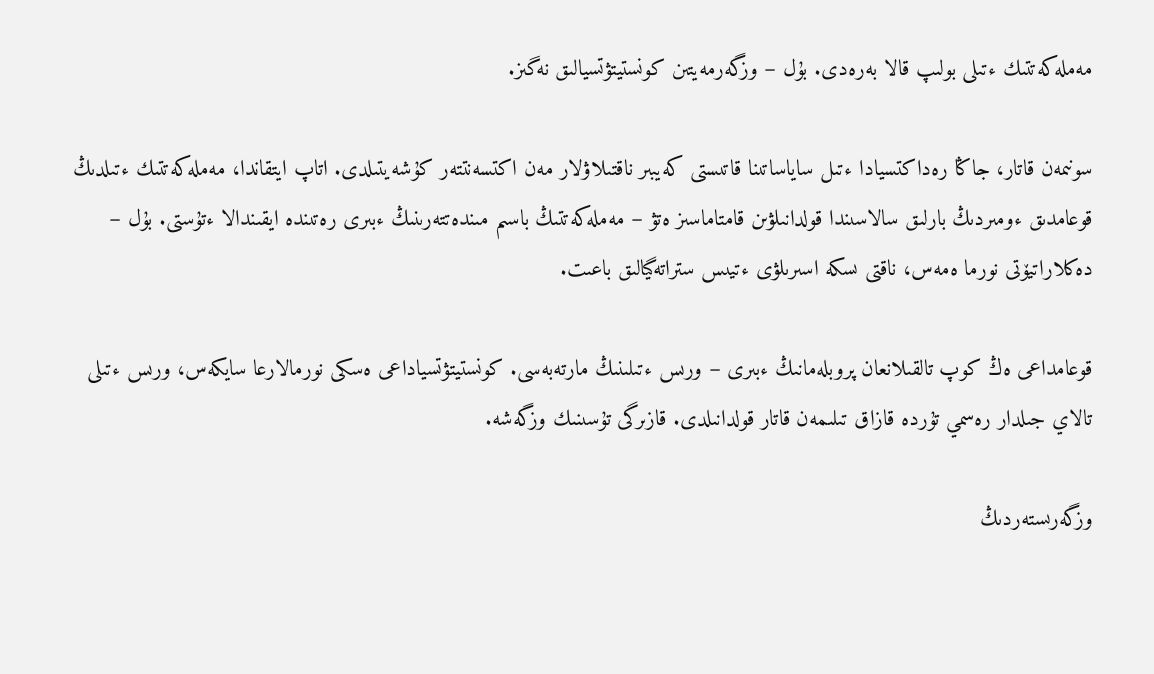مەملەكەتتىك ءتىلى بولىپ قالا بەرەدى. بۇل – وزگەرمەيتىن كونستيتۋتسيالىق نەگىز.

سونىمەن قاتار، جاڭا رەداكتسيادا ءتىل ساياساتىنا قاتىستى كەيبىر ناقتىلاۋلار مەن اكتسەنتتەر كۇشەيتىلدى. اتاپ ايتقاندا، مەملەكەتتىك ءتىلدىڭ قوعامدىق ءومىردىڭ بارلىق سالاسىندا قولدانىلۋىن قامتاماسىز ەتۋ – مەملەكەتتىڭ باسىم مىندەتتەرىنىڭ ءبىرى رەتىندە ايقىندالا ءتۇستى. بۇل – دەكلاراتيۆتى نورما ەمەس، ناقتى ىسكە اسىرىلۋى ءتيىس ستراتەگيالىق باعىت.

قوعامداعى ەڭ كوپ تالقىلانعان پروبلەمانىڭ ءبىرى – ورىس ءتىلىنىڭ مارتەبەسى. كونستيتۋتسياداعى ەسكى نورمالارعا سايكەس، ورىس ءتىلى تالاي جىلدار رەسمي تۇردە قازاق تىلىمەن قاتار قولدانىلدى. قازىرگى تۇسىنىك وزگەشە.

وزگەرىستەردىڭ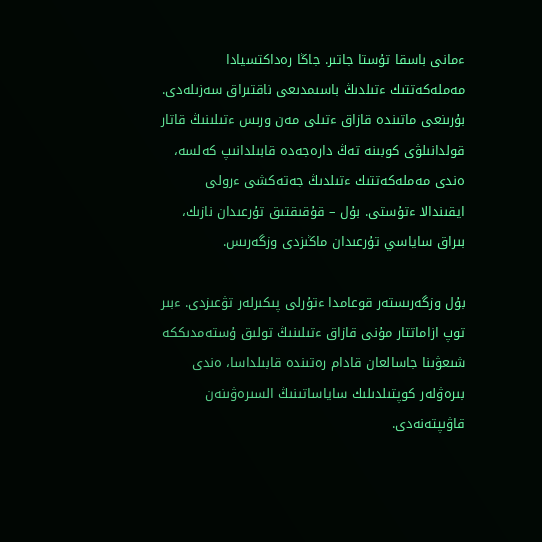ءمانى باسقا تۇستا جاتىر. جاڭا رەداكتسيادا مەملەكەتتىك ءتىلدىڭ باسىمدىعى ناقتىراق سەزىلەدى. بۇرىنعى ماتىندە قازاق ءتىلى مەن ورىس ءتىلىنىڭ قاتار قولدانىلۋى كوبىنە تەڭ دارەجەدە قابىلدانىپ كەلسە، ەندى مەملەكەتتىك ءتىلدىڭ جەتەكشى ءرولى ايقىندالا ءتۇستى. بۇل – قۇقىقتىق تۇرعىدان نازىك، بىراق ساياسي تۇرعىدان ماڭىزدى وزگەرىس.

بۇل وزگەرىستەر قوعامدا ءتۇرلى پىكىرلەر تۋعىزدى. ءبىر توپ ازاماتتار مۇنى قازاق ءتىلىنىڭ تولىق ۇستەمدىككە شىعۋىنا جاسالعان قادام رەتىندە قابىلداسا، ەندى بىرەۋلەر كوپتىلدىلىك ساياساتىنىڭ السىرەۋىنەن قاۋىپتەنەدى.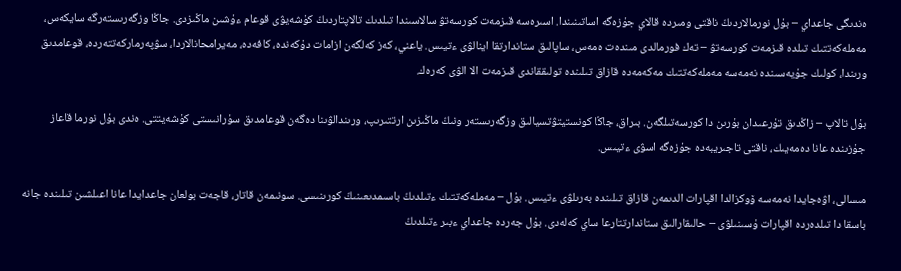ەندىگى جاعداي – بۇل نورمالاردىڭ ناقتى ومىردە قالاي جۇزەگە اساتىنىندا. اسىرەسە قىزمەت كورسەتۋ سالاسىندا تىلدىك تالاپتاردىڭ كۇشەيۋى قوعام ءۇشىن ماڭىزدى. جاڭا وزگەرىستەرگە سايكەس، مەملەكەتتىك تىلدە قىزمەت كورسەتۋ – تەك فورمالدى مىندەت ەمەس، ساپالىق ستاندارتقا اينالۋى ءتيىس. ياعني، كەز كەلگەن ازامات دۇكەندە، كافەدە، مەيرامحانالاردا، سۋپەرماركەتتەردە، قوعامدىق ورىندا، كولىك جۇيەسىندە نەمەسە مەملەكەتتىك مەكەمەدە قازاق تىلىندە تولىققاندى قىزمەت الا الۋى كەرەك.

بۇل تالاپ – زاڭدىق تۇرعىدان بۇرىن دا كورسەتىلگەن. بىراق، جاڭا كونستيتۋتسيالىق وزگەرىستەر ونىڭ ماڭىزىن ارتتىرىپ، ورىندالۋىنا دەگەن قوعامدىق سۇرانىستى كۇشەيتتى. ەندى بۇل نورما قاعاز جۇزىندە عانا دەمەيىك، ناقتى تاجىريبەدە جۇزەگە اسۋى ءتيىس.

مىسالى، اۋەجايدا نەمەسە ۆوكزالدا اقپارات الدىمەن قازاق تىلىندە بەرىلۋى ءتيىس. بۇل – مەملەكەتتىك ءتىلدىڭ باسىمدىعىنىڭ كورىنىسى. سونىمەن قاتار، قاجەت بولعان جاعدايدا عانا اعىلشىن تىلىندە جانە باسقا دا تىلدەردە اقپارات ۇسىنىلۋى – حالىقارالىق ستاندارتتارعا ساي كەلەدى. بۇل جەردە جاعداي ءبىر ءتىلدىڭ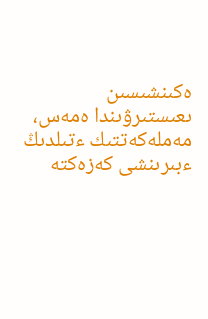ەكىنشىسىن ىعىستىرۋىندا ەمەس، مەملەكەتتىك ءتىلدىڭ ءبىرىنشى كەزەكتە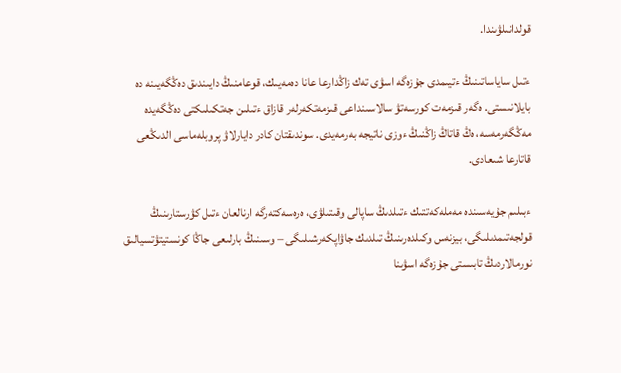قولدانىلۋىندا.

ءتىل ساياساتىنىڭ ءتيىمدى جۇزەگە اسۋى تەك زاڭدارعا عانا دەمەيىك، قوعامنىڭ دايىندىق دەڭگەيىنە دە بايلانىستى. ەگەر قىزمەت كورسەتۋ سالاسىنداعى قىزمەتكەرلەر قازاق ءتىلىن جەتكىلىكتى دەڭگەيدە مەڭگەرمەسە، ەڭ قاتاڭ زاڭنىڭ ءوزى ناتيجە بەرمەيدى. سوندىقتان كادر دايارلاۋ پروبلەماسى الدىڭعى قاتارعا شىعادى.

ءبىلىم جۇيەسىندە مەملەكەتتىك ءتىلدىڭ ساپالى وقىتىلۋى، ەرەسەكتەرگە ارنالعان ءتىل كۋرستارىنىڭ قولجەتىمدىلىگى، بيزنەس وكىلدەرىنىڭ تىلدىك جاۋاپكەرشىلىگى – وسىنىڭ بارلىعى جاڭا كونستيتۋتسيالىق نورمالاردىڭ تابىستى جۇزەگە اسۋىنا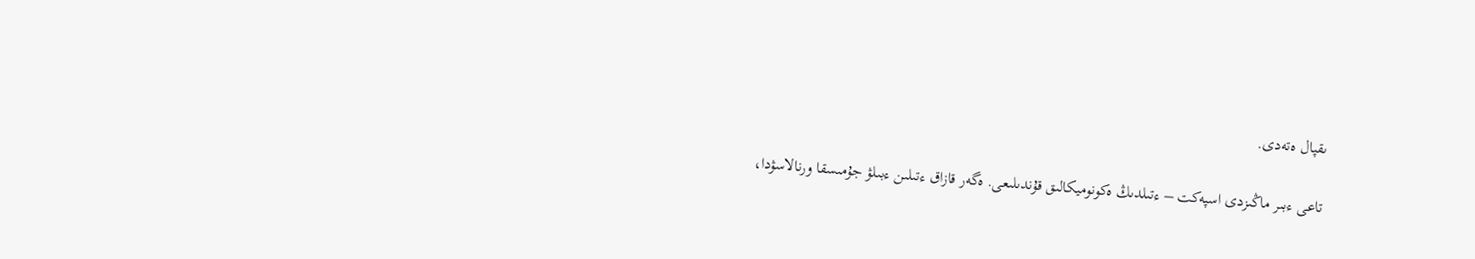ىقپال ەتەدى.

تاعى ءبىر ماڭىزدى اسپەكت – ءتىلدىڭ ەكونوميكالىق قۇندىلىعى. ەگەر قازاق ءتىلىن ءبىلۋ جۇمىسقا ورنالاسۋدا،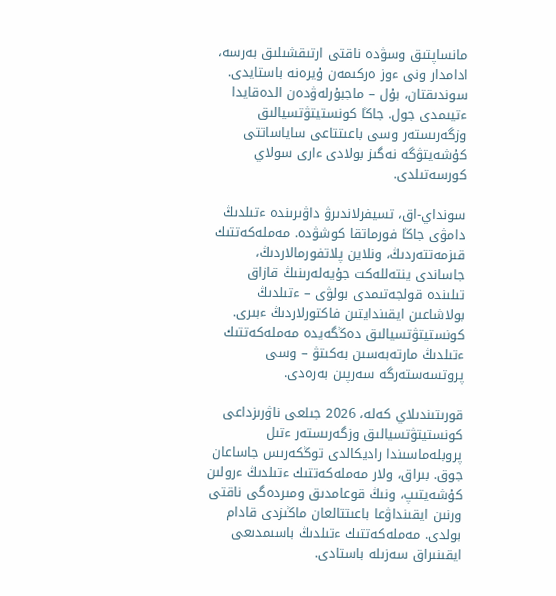مانساپتىق وسۋدە ناقتى ارتىقشىلىق بەرسە، ادامدار ونى ءوز ەركىمەن ۇيرەنە باستايدى. سوندىقتان، بۇل – ماجبۇرلەۋدەن الدەقايدا ءتيىمدى جول. جاڭا كونستيتۋتسيالىق وزگەرىستەر وسى باعىتتاعى ساياساتتى كۇشەيتۋگە نەگىز بولادى ءارى سولاي كورسەتىلدى.

سونداي-اق، تسيفرلاندىرۋ داۋىرىندە ءتىلدىڭ دامۋى جاڭا فورماتقا كوشۋدە. مەملەكەتتىك قىزمەتتەردىڭ، ونلاين پلاتفورمالاردىڭ، جاساندى ينتەللەكت جۇيەلەرىنىڭ قازاق تىلىندە قولجەتىمدى بولۋى – ءتىلدىڭ بولاشاعىن ايقىندايتىن فاكتورلاردىڭ ءبىرى. كونستيتۋتسيالىق دەڭگەيدە مەملەكەتتىك ءتىلدىڭ مارتەبەسىن بەكىتۋ – وسى پروتسەستەرگە سەرپىن بەرەدى.

قورىتىندىلاي كەلە، 2026 جىلعى ناۋرىزداعى كونستيتۋتسيالىق وزگەرىستەر ءتىل پروبلەماسىندا راديكالدى توڭكەرىس جاساعان جوق. بىراق، ولار مەملەكەتتىك ءتىلدىڭ ءرولىن كۇشەيتىپ، ونىڭ قوعامدىق ومىردەگى ناقتى ورنىن ايقىنداۋعا باعىتتالعان ماڭىزدى قادام بولدى. مەملەكەتتىك ءتىلدىڭ باسىمدىعى ايقىنىراق سەزىلە باستادى.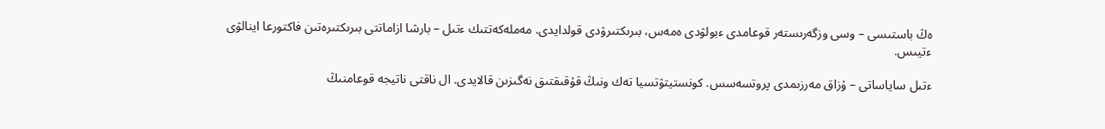ەڭ باستىسى – وسى وزگەرىستەر قوعامدى ءبولۋدى ەمەس، بىرىكتىرۋدى قولدايدى. مەملەكەتتىك ءتىل – بارشا ازاماتتى بىرىكتىرەتىن فاكتورعا اينالۋى ءتيىس.

ءتىل ساياساتى – ۇزاق مەرزىمدى پروتسەسس. كونستيتۋتسيا تەك ونىڭ قۇقىقتىق نەگىزىن قالايدى. ال ناقتى ناتيجە قوعامنىڭ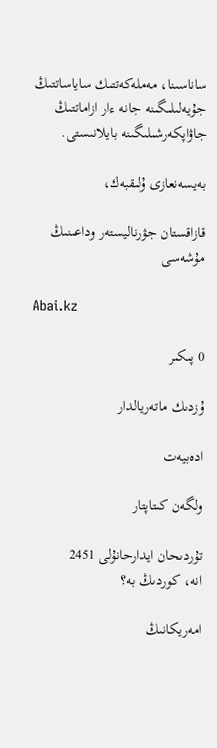ساناسىنا، مەملەكەتتىك ساياساتتىڭ جۇيەلىلىگىنە جانە ءار ازاماتتىڭ جاۋاپكەرشىلىگىنە بايلانىستى.

بەيسەنعازى ۇلىقبەك،

قازاقستان جۋرناليستەر وداعىنىڭ مۇشەسى

Abai.kz

0 پىكىر

ۇزدىك ماتەريالدار

ادەبيەت

ولگەن كىتاپتار

تۇردىحان ايدارحانۇلى 2451
انە، كوردىڭ بە؟

امەريكانىڭ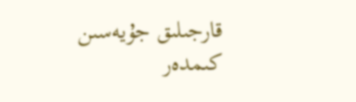قارجىلىق جۇيەسىن كىمدەر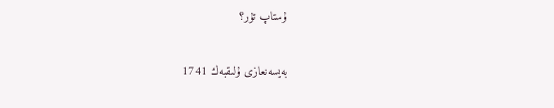ۇستاپ تۇر؟

بەيسەنعازى ۇلىقبەك 1741